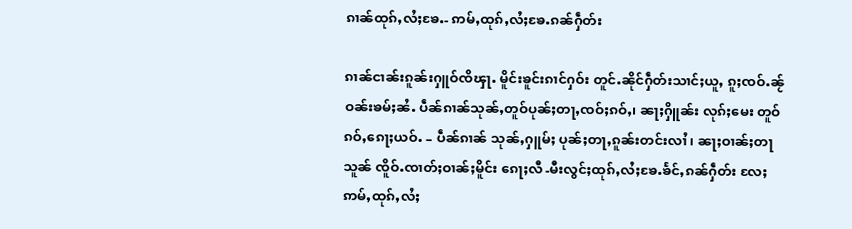ၵၢၼ်ထုၵ်ႇလႆႈၶႄႉ- ဢမ်ႇထုၵ်ႇလႆႈၶႄႉၵၼ်ႁဵတ်း

ၵၢၼ်ငၢၼ်းၵူၼ်းႁူဝ်ၸိၾႃႉ မိူင်းၶူင်းၵၢင်ႁဝ်း တူင်ႉၼိုင်ႁဵတ်းသၢင်ႈယူႇ ၵူႈၸဝ်ႉၼႂ်ဝၼ်းၶမ်ႈၼႆႉ ပဵၼ်ၵၢၼ်သုၼ်ႇတူဝ်ပုၼ်ႈတႃႇၸဝ်ႈၵဝ်ႇ၊ ၼႃႈႁိူၼ်း လုၵ်ႈမေး တူဝ်ၵဝ်ႇၵေႃႈယဝ်ႉ – ပဵၼ်ၵၢၼ် သုၼ်ႇႁူမ်ႈ ပုၼ်ႈတႃႇၵူၼ်းတင်းလၢႆ ၊ ၼႃႈဝၢၼ်ႈတႃသူၼ် ၸိူဝ်ႉၸၢတ်ႈဝၢၼ်ႈမိူင်း ၵေႃႈလီ -မီးလွင်ႈထုၵ်ႇလႆႈၶႄႉၶႅင်ႇၵၼ်ႁဵတ်း လႄႈ ဢမ်ႇထုၵ်ႇလႆႈ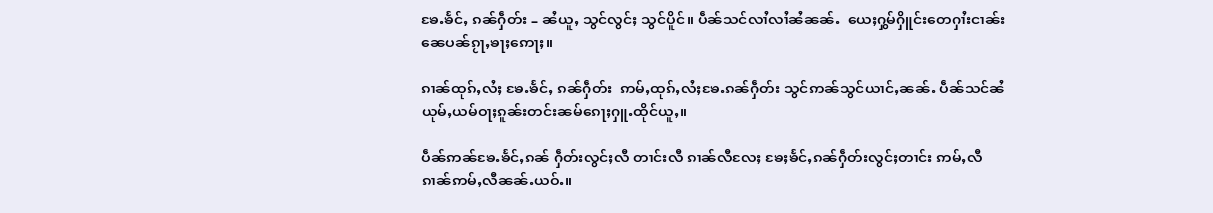ၶႄႉၶႅင်ႇ ၵၼ်ႁဵတ်း – ၼႆယူႇ သွင်လွင်ႈ သွင်ပိူင်။ ပဵၼ်သင်လၢႆလၢႆၼႆၼၼ်ႉ  ယေႈႁွမ်ႁိူင်းတေႁၢႆးငၢၼ်းၼေပၼ်ၵႂႃႇၶႃႈဢေႃႈ။

ၵၢၼ်ထုၵ်ႇလႆႈ ၶႄႉၶႅင်ႇ ၵၼ်ႁဵတ်း  ဢမ်ႇထုၵ်ႇလႆႈၶႄႉၵၼ်ႁဵတ်း သွင်ဢၼ်သွင်ယၢင်ႇၼၼ်ႉ ပဵၼ်သင်ၼႆ ယုမ်ႇယမ်ဝႃႈၵူၼ်းတင်းၼမ်ၵေႃႈႁူႉထိုင်ယူႇ။

ပဵၼ်ဢၼ်ၶႄႉၶႅင်ႇၵၼ် ႁဵတ်းလွင်ႈလီ တၢင်းလီ ၵၢၼ်လီလႄႈ ၶႄႈၶႅင်ႇၵၼ်ႁဵတ်းလွင်ႈတၢင်း ဢမ်ႇလီ ၵၢၼ်ဢမ်ႇလီၼၼ်ႉယဝ်ႉ။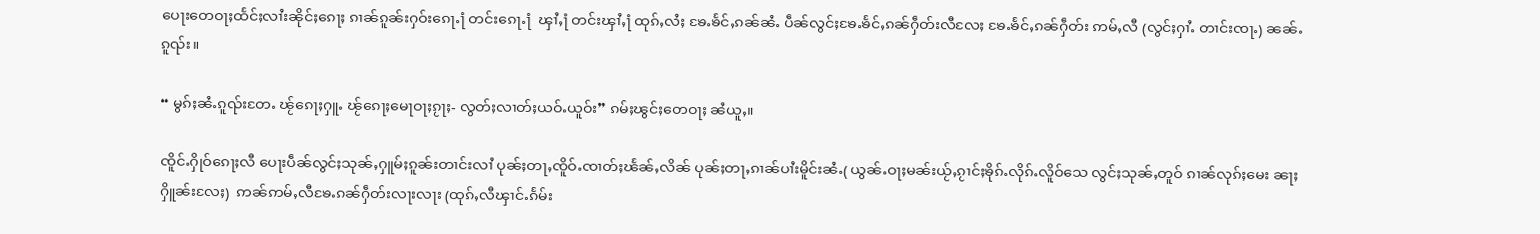ပေႃးတေဝႃႈထႅင်ႈလၢႆးၼိုင်ႈၵေႃႈ ၵၢၼ်ၵူၼ်းႁဝ်းၵေႃႉ႞ တင်းၵေႃႉ႞  ၾၢႆႇ႞ တင်းၾၢႆႇ႞ ထုၵ်ႇလႆႈ ၶႄႉၶႅင်ႇၵၼ်ၼႆႉ ပဵၼ်လွင်ႈၶႄႉၶႅင်ႇၵၼ်ႁဵတ်းလီလႄႈ ၶႄႉၶႅင်ႇၵၼ်ႁဵတ်း ဢမ်ႇလီ (လွင်ႈႁၢႆႉ တၢင်းၸႃႉ) ၼၼ်ႉၵူၺ်း။

“ မွၵ်ႈၼႆႉၵူၺ်းတႄႉ ၽႂ်ၵေႃႈႁူႉ ၽႂ်ၵေႃႈမေႃဝႃႈၵႂႃႈ- လွတ်ႈလၢတ်ႈယဝ်ႉယူဝ်း” ၵမ်ႈၽွင်ႈတေဝႃႈ ၼႆယူႇ။

ၸိူင်ႉႁိုဝ်ၵေႃႈလီ ပေႃးပဵၼ်လွင်ႈသုၼ်ႇႁူမ်ႈၵူၼ်းတၢင်းလၢႆ ပုၼ်ႈတႃႇၸိူဝ်ႉၸၢတ်ႈၽႅၼ်ႇလိၼ် ပုၼ်ႈတႃႇၵၢၼ်ပၢႆးမိူင်းၼႆႉ( ယွၼ်ႉဝႃႈမၼ်းယႂ်ႇၵႂၢင်ႈၶိုၵ်ႉလိုၵ်ႉလိူဝ်သေ လွင်ႈသုၼ်ႇတူဝ် ၵၢၼ်လုၵ်ႈမေး ၼႃႈႁိူၼ်းလႄႈ)  ဢၼ်ဢမ်ႇလီၶႄႉၵၼ်ႁဵတ်းလႃးလႃး (ထုၵ်ႇလီၾၢင်ႉၵႅမ်း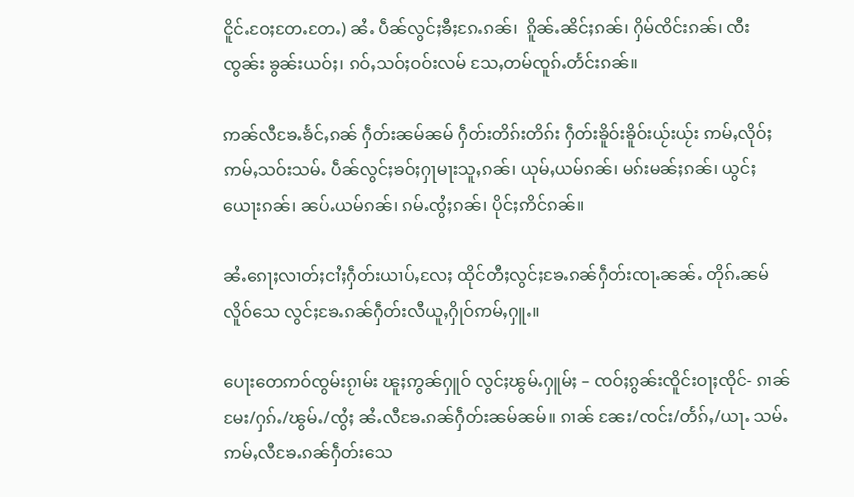ငိူင်ႉဝႄႈတႄႉတႄႉ) ၼႆႉ ပဵၼ်လွင်ႈၶီႈၵႄႉၵၼ်၊  ၵိူၼ်ႉၼိင်ႈၵၼ်၊ ႁိမ်ၸိင်းၵၼ်၊ ၸီးၸွၼ်း ၶွၼ်းယဝ်ႈ၊ ၵဝ်ႇသဝ်ႈဝဝ်းလမ် သႄႇတမ်ၸူၵ်ႉတႅင်းၵၼ်။

ဢၼ်လီၶႄႉၶႅင်ႇၵၼ် ႁဵတ်းၼမ်ၼမ် ႁဵတ်းတိၵ်းတိၵ်း ႁဵတ်းၶိူဝ်းၶိူဝ်းယႂ်းယႂ်း ဢမ်ႇလိုဝ်ႈ ဢမ်ႇသဝ်းသမ်ႉ ပဵၼ်လွင်ႈၶဝ်ႈႁႃမႃးသူႇၵၼ်၊ ယုမ်ႇယမ်ၵၼ်၊ မၵ်းမၼ်ႈၵၼ်၊ ယွင်ႈယေႃးၵၼ်၊ ၼပ်ႉယမ်ၵၼ်၊ ၵမ်ႉၸွႆႈၵၼ်၊ ပိုင်ႈဢိင်ၵၼ်။

ၼႆႉၵေႃႈလၢတ်ႈငၢႆႈႁဵတ်းယၢပ်ႇလႄႈ ထိုင်တီႈလွင်ႈၶႄႉၵၼ်ႁဵတ်းၸႃႉၼၼ်ႉ တိုၵ်ႉၼမ်လိူဝ်သေ လွင်ႈၶႄႉၵၼ်ႁဵတ်းလီယူႇႁိုဝ်ဢမ်ႇႁူႉ။

ပေႃးတေဢဝ်ၸွမ်းၵႂၢမ်း ၽူႈဢွၼ်ႁူဝ် လွင်ႈၽွမ်ႉႁူမ်ႈ – ၸဝ်ႈၵွၼ်းၸိူင်းဝႃႈၸိုင်- ၵၢၼ် မႄး/ႁၵ်ႉ/ၽွမ်ႉ/ၸွႆႈ ၼႆႉလီၶႄႉၵၼ်ႁဵတ်းၼမ်ၼမ်။ ၵၢၼ် ၼႄး/ၸင်း/တႅၵ်ႇ/ယႃႉ သမ်ႉ ဢမ်ႇလီၶႄႉၵၼ်ႁဵတ်းသေ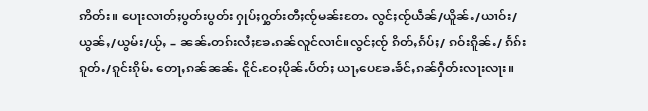ဢိတ်း။ ပေႃးလၢတ်ႈပွတ်းပွတ်း ႁုပ်ႈႁွတ်းတီႈၸႂ်မၼ်းတႄႉ လွင်ႈၸႂ်ယဵၼ်/ယိူၼ်ႉ/ယၢဝ်း/ယွၼ်ႇ/ယွမ်း/ယႂ်ႇ – ၼၼ်ႉတၵ်းလႆႈၶႄႉၵၼ်လူင်လၢင်။လွင်ႈၸႂ် ၵိတ်ႇၵႅပ်ႈ/ ၵဝ်းၵိူၼ်ႉ/ ၵႅၵ်းၵူတ်ႉ/ၵူင်းၵိုမ်ႉ တေႃႇၵၼ်ၼၼ်ႉ ငိူင်ႉဝႄႈပိုၼ်ႉပႅတ်ႈ ယႃႇပေၶႄႉၶႅင်ႇၵၼ်ႁဵတ်းလႃးလႃး။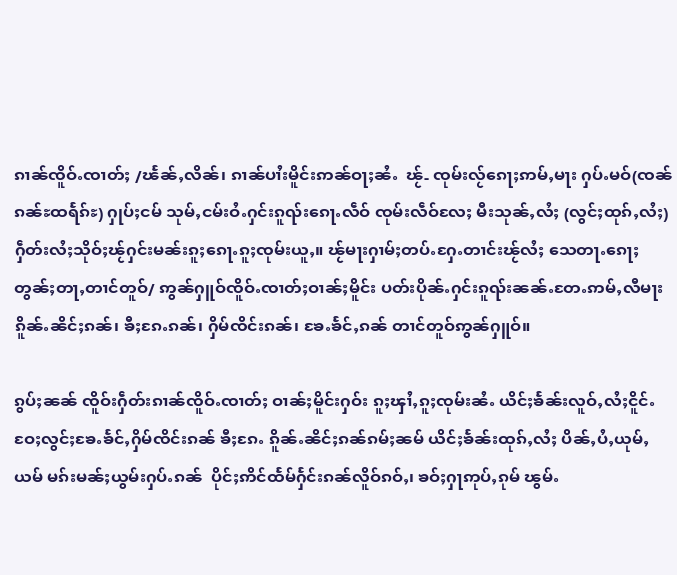ၵၢၼ်ၸိူဝ်ႉၸၢတ်ႈ /ၽႅၼ်ႇလိၼ်၊ ၵၢၼ်ပၢႆးမိူင်းဢၼ်ဝႃႈၼႆႉ  ၽႂ်- ၸုမ်းလႂ်ၵေႃႈဢမ်ႇမႃး ႁပ်ႉမဝ်(ၸၼ် ၵၼ်ႊထရႅၵ်ႊ) ႁုပ်ႈငမ် သုမ်ႇငမ်းဝႆႉႁင်းၵူၺ်းၵေႃႉလဵဝ် ၸုမ်းလဵဝ်လႄႈ မီးသုၼ်ႇလႆႈ (လွင်ႈထုၵ်ႇလႆႈ)ႁဵတ်းလႆႈသိုဝ်ႈၽႂ်ႁင်းမၼ်းၵူႈၵေႃႉၵူႈၸုမ်းယူႇ။ ၽႂ်မႃးႁၢမ်ႈတပ်ႉႁႄႉတၢင်းၽႂ်လႆႈ သေတႃႉၵေႃႈ တွၼ်ႈတႃႇတၢင်တူဝ်/ ဢွၼ်ႁူဝ်ၸိူဝ်ႉၸၢတ်ႈဝၢၼ်ႈမိူင်း ပတ်းပိုၼ်ႉႁင်းၵူၺ်းၼၼ်ႉတႄႉဢမ်ႇလီမႃးၵိူၼ်ႉၼိင်ႈၵၼ်၊ ၶီႈၵႄႉၵၼ်၊ ႁိမ်ၸိင်းၵၼ်၊ ၶႄႉၶႅင်ႇၵၼ် တၢင်တူဝ်ဢွၼ်ႁူဝ်။

ၵွပ်ႈၼၼ် ၸိူဝ်းႁဵတ်းၵၢၼ်ၸိူဝ်ႉၸၢတ်ႈ ဝၢၼ်ႈမိူင်းႁဝ်း ၵူႈၾၢႆႇၵူႈၸုမ်းၼႆႉ ယိင်ႈၶႅၼ်းလူဝ်ႇလႆႈငိူင်ႉဝႄႈလွင်ႈၶႄႉၶႅင်ႇႁိမ်ၸိင်းၵၼ် ၶီႈၵႄႉ ၵိူၼ်ႉၼိင်ႈၵၼ်ၵမ်ႈၼမ် ယိင်ႈၶႅၼ်းထုၵ်ႇလႆႈ ပိၼ်ႇပႆႇယုမ်ႇယမ် မၵ်းမၼ်ႈယွမ်းႁပ်ႉၵၼ်  ပိုင်ႈဢိင်ထႅမ်ႁႅင်းၵၼ်လိူဝ်ၵဝ်ႇ၊ ၶဝ်ႈႁႃဢုပ်ႇၵုမ် ၽွမ်ႉ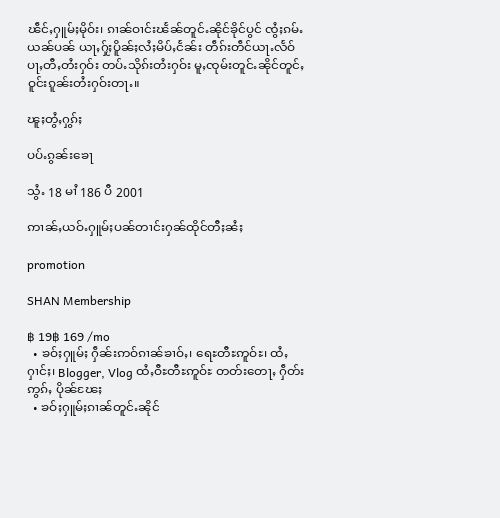ၽဵင်ႇႁူမ်ႈမိုဝ်း၊ ၵၢၼ်ဝၢင်းၽႅၼ်တူင်ႉၼိုင်ၶိုင်ပွင် ၸွႆႈၵမ်ႉယၼ်ပၼ် ယႃႇႁႂ်ႈပိူၼ်ႈလႆႈမိပ်ႇငႅၼ်း တဵၵ်းတဵင်ယႃႉလႅဝ် ပႃႇတီႇတႆးႁဝ်း တပ်ႉသိုၵ်းတႆးႁဝ်း မူႇၸုမ်းတူင်ႉၼိုင်တူင်ႇဝူင်းၵူၼ်းတႆးႁဝ်းတႃႉ။

ၽူႈတွႆႇႁွၵ်ႈ

ပပ်ႉၵွၼ်းၶေႃ

သွႆႉ 18 မၢႆ 186 ပီ 2001

ဢၢၼ်ႇယဝ်ႉႁူမ်ႈပၼ်တၢင်းႁၼ်ထိုင်တီႈၼႆႈ

promotion

SHAN Membership

฿ 19฿ 169 /mo
  • ၶဝ်ႈႁူမ်ႈ ႁဵၼ်းဢဝ်ၵၢၼ်ၶၢဝ်ႇ၊ ရေႊတီႊဢူဝ်ႊ၊ ထႆႇႁၢင်ႈ၊ Blogger, Vlog ထႆႇဝီႊတီႊဢူဝ်ႊ တတ်းတေႃႇ ႁဵတ်းဢွၵ်ႇ ပိုၼ်ၽႄႈ
  • ၶဝ်ႈႁူမ်ႈၵၢၼ်တူင်ႉၼိုင်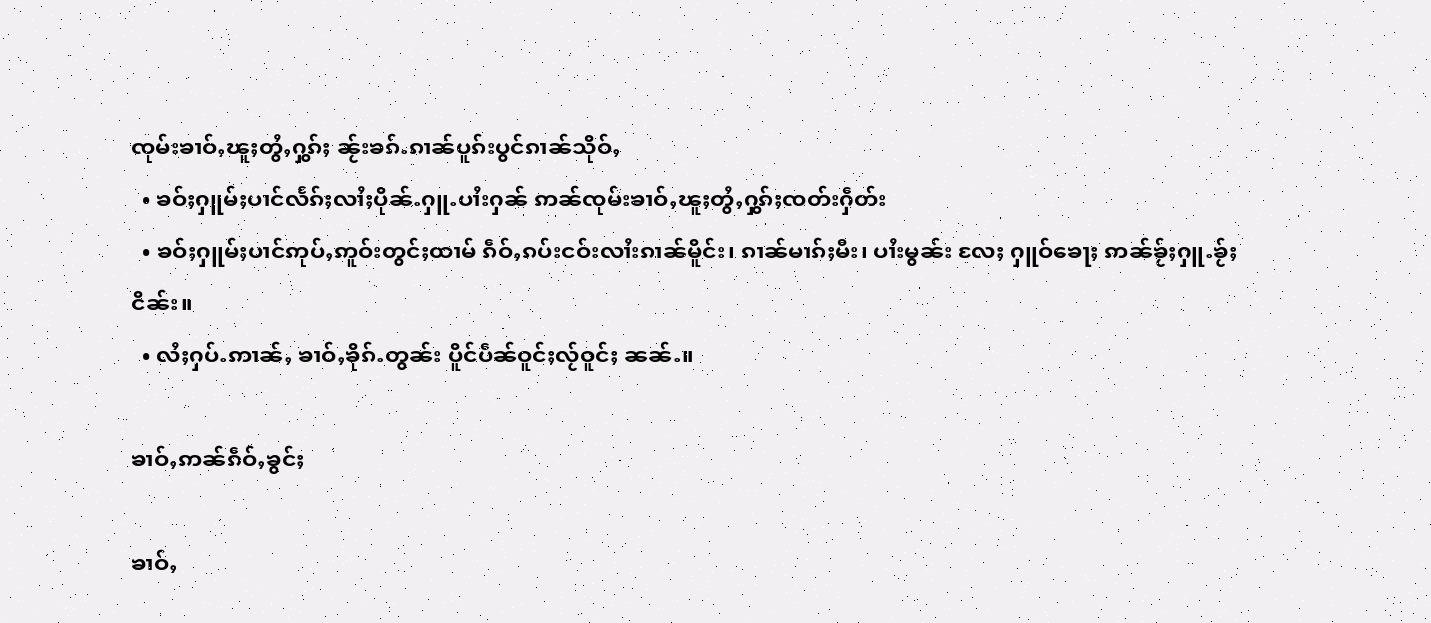ၸုမ်းၶၢဝ်ႇၽူႈတွႆႇႁွၵ်ႈ ၼႂ်းၶၵ်ႉၵၢၼ်ပူၵ်းပွင်ၵၢၼ်သိုဝ်ႇ
  • ၶဝ်ႈႁူမ်ႈပၢင်လႅၵ်ႈလၢႆႈပိုၼ်ႉႁူႉပၢႆးႁၼ် ဢၼ်ၸုမ်းၶၢဝ်ႇၽူႈတွႆႇႁွၵ်ႈၸတ်းႁဵတ်း
  • ၶဝ်ႈႁူမ်ႈပၢင်ဢုပ်ႇဢူဝ်းတွင်ႈထၢမ် ၵဵဝ်ႇၵပ်းငဝ်းလၢႆးၵၢၼ်မိူင်း၊ ၵၢၼ်မၢၵ်ႈမီး၊ ပၢႆးမွၼ်း လႄႈ ႁူဝ်ၶေႃႈ ဢၼ်ၶႂ်ႈႁူႉၶႂ်ႈငိၼ်း။
  • လႆႈႁပ်ႉဢၢၼ်ႇ ၶၢဝ်ႇၶိုၵ်ႉတွၼ်း ပိူင်ပဵၼ်ဝူင်ႈလႂ်ဝူင်ႈ ၼၼ်ႉ။

ၶၢဝ်ႇဢၼ်ၵဵဝ်ႇၶွင်ႈ

ၶၢဝ်ႇ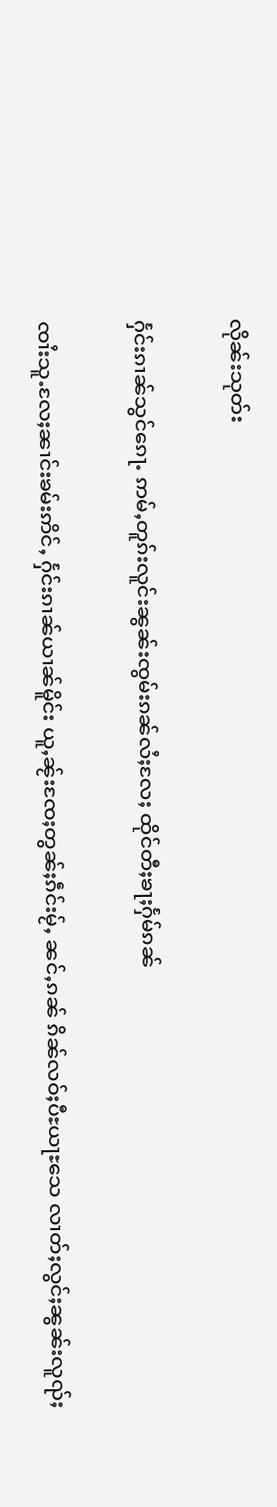လိုၼ်းသုတ်း

ႁႅင်းၵၢၼ်သွင်ၵေႃႉ ဢမ်ႇတူၵ်းလူင်းၼွၼ်းၸွမ်းၵၼ်လႆႈလႄႈ ထိုင်တီႈၶႃႈႁႅမ်ၵၼ်

ၸၢႆးသူႉလႄႈၼၢင်းၶမ်းဢိင်ႇ ႁႅင်းၵၢၼ်ယၢၼ်မိူင်း ယူႇၼႂ်းၸႄႈတွၼ်ႈၵဵင်းမႂ်ႇ ၼင်ႇၵၼ် ၵိၼ်လဝ်ႈပီႊယႃႊသေ လၢတ်ႈလွင်ႈၼွၼ်းလူၺ်ႈ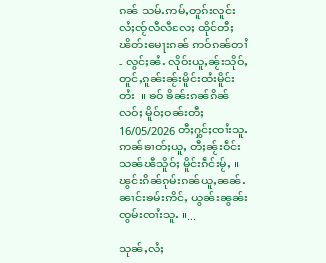ၵၼ် သမ်ႉဢမ်ႇတူၵ်းလူင်းလႆႈၸႂ်လီလီလႄႈ ထိုင်တီႈၽိတ်းမေႃးၵၼ် ဢဝ်ၵၼ်တၢႆ- လွင်ႈၼႆႉ လိုဝ်းယူႇၼႂ်းသိုဝ်ႇတူင်ႇၵူၼ်းၼႂ်းမိူင်းထႆးမိူင်းတႆး  ။ ၶဝ် ၶိၼ်းၵၼ်ၵိၼ်လဝ်ႈ မိူဝ်ႈဝၼ်းတီႈ 16/05/2026 တီႈႁွင်ႈၸၢႆးသူႉ ဢၼ်ၶၢတ်ႈယူႇ တီႈၼႂ်းဝဵင်းသၼ်ၽီသိူဝ်ႈ မိူင်းၵဵင်းမႂ်ႇ ။ ၽွင်းၵိၼ်ၵုမ်းၵၼ်ယူႇၼၼ်ႉ ၼၢင်းၶမ်းဢိင်ႇ ယွၼ်းၼွၼ်းၸွမ်းၸၢႆးသူႉ ။...

သုၼ်ႇလႆႈ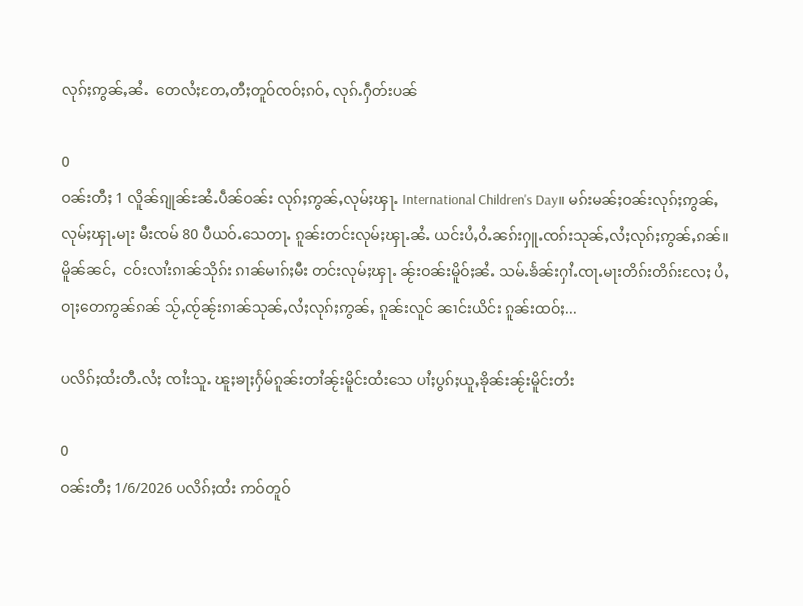လုၵ်ႈဢွၼ်ႇၼႆႉ  တေလႆႈတႄႇတီႈတူဝ်ၸဝ်ႈၵဝ်ႇ လုၵ်ႉႁဵတ်းပၼ်

0
ဝၼ်းတီႈ 1 လိူၼ်ၵျုၼ်ႊၼႆႉပဵၼ်ဝၼ်း လုၵ်ႈဢွၼ်ႇလုမ်ႈၾႃႉ International Children's Day။ မၵ်းမၼ်ႈဝၼ်းလုၵ်ႈဢွၼ်ႇလုမ်ႈၾႃႉမႃး မီးၸမ် 80 ပီယဝ်ႉသေတႃႉ ၵူၼ်းတင်းလုမ်ႈၾႃႉၼႆႉ ယင်းပႆႇဝႆႉၼၵ်းႁူႉၸၵ်းသုၼ်ႇလႆႈလုၵ်ႈဢွၼ်ႇၵၼ်။ မိူၼ်ၼင်ႇ  ငဝ်းလၢႆးၵၢၼ်သိုၵ်း ၵၢၼ်မၢၵ်ႈမီး တင်းလုမ်ႈၾႃႉ ၼႂ်းဝၼ်းမိူဝ်ႈၼႆႉ သမ်ႉၶႅၼ်းႁၢႆႉၸႃႉမႃးတိၵ်းတိၵ်းလႄႈ ပႆႇဝႃႈတေဢွၼ်ၵၼ် သႂ်ႇၸႂ်ၼႂ်းၵၢၼ်သုၼ်ႇလႆႈလုၵ်ႈဢွၼ်ႇ ၵူၼ်းလူင် ၼၢင်းယိင်း ၵူၼ်းထဝ်ႈ...

ပလိၵ်ႈထႆးတီႉလႆႈ ၸၢႆးသူႉ ၽူႈၶႃႈႁႅမ်ၵူၼ်းတၢႆၼႂ်းမိူင်းထႆးသေ ပၢႆႈပွၵ်ႈယူႇၶိုၼ်းၼႂ်းမိူင်းတႆး

0
ဝၼ်းတီႈ 1/6/2026 ပလိၵ်ႈထႆး ဢဝ်တူဝ်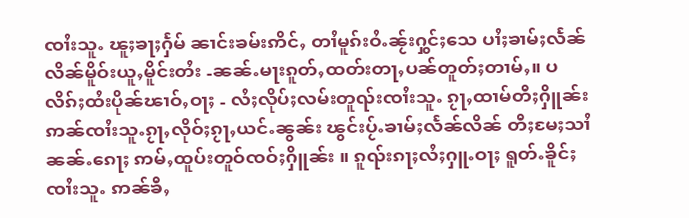ၸၢႆးသူႉ ၽူႈၶႃႈႁႅမ် ၼၢင်းၶမ်းဢိင်ႇ တၢႆမူၵ်းဝႆႉၼႂ်းႁွင်ႈသေ ပၢႆႈၶၢမ်ႈလႅၼ်လိၼ်မိူဝ်းယူႇမိူင်းတႆး -ၼၼ်ႉမႃးၵူတ်ႇထတ်းတႃႇပၼ်တူတ်ႈတၢမ်ႇ။ ပလိၵ်ႈထႆးပိုၼ်ၽၢဝ်ႇဝႃႈ - လႆႈလိုပ်ႈလမ်းတူၺ်းၸၢႆးသူႉ ၵႂႃႇထၢမ်တီႈႁိူၼ်း ဢၼ်ၸၢႆးသူႉၵႂႃႇလိုဝ်ႈၵႂႃႇယင်ႉၼွၼ်း ၽွင်းပႂ်ႉၶၢမ်ႈလႅၼ်လိၼ် တီႈမႄႈသၢႆၼၼ်ႉၵေႃႈ ဢမ်ႇထူပ်းတူဝ်ၸဝ်ႈႁိူၼ်း ။ ၵူၺ်းၵႃႈလႆႈႁူႉဝႃႈ ရူတ်ႉၶိူင်ႈၸၢႆးသူႉ ဢၼ်ၶီႇ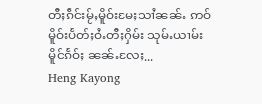တီႈၵဵင်းမႂ်ႇမိူဝ်းမႄႈသၢႆၼၼ်ႉ ဢဝ်မိူဝ်းပႅတ်ႈဝႆႉတီႈႁိမ်း သုမ်ႉယၢမ်း မိူင်ၵႅဝ်ႈ ၼၼ်ႉလႄႈ...
Heng Kayong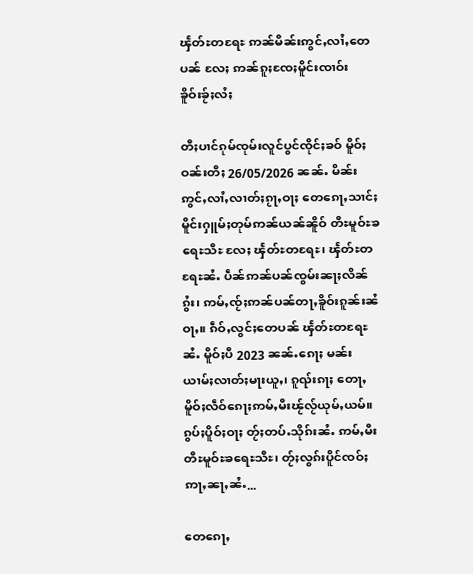ၾႅတ်ႊတရႄႊ ဢၼ်မိၼ်းဢွင်ႇလၢႆႇတေပၼ် လႄႈ ဢၼ်ၵူႈၸႄႈမိူင်းၸၢဝ်းၶိူဝ်းၶႂ်ႈလႆႈ

တီႈပၢင်ၵုမ်ၸုမ်းလူင်ပွင်ၸိုင်ႈၶဝ် မိူဝ်ႈဝၼ်းတီႈ 26/05/2026 ၼၼ်ႉ မိၼ်းဢွင်ႇလၢႆႇလၢတ်ႈၵႂႃႇဝႃႈ တေၵေႃႇသၢင်ႈမိူင်းႁူမ်ႈတုမ်ဢၼ်ယၼ်ၼိူဝ် တီႊမူဝ်ႊၶရေႊသီႊ လႄႈ ၾႅတ်ႊတရႄႊ၊ ၾႅတ်ႊတရႄႊၼႆႉ ပဵၼ်ဢၼ်ပၼ်ၸွမ်းၼႃႈလိၼ်ၵွႆး၊ ဢမ်ႇၸႂ်ႈဢၼ်ပၼ်တႃႇၶိူဝ်းၵူၼ်းၼႆဝႃႇ။ ၵဵဝ်ႇလွင်ႈတေပၼ် ၾႅတ်ႊတရႄႊၼႆႉ မိူဝ်ႈပီ 2023 ၼၼ်ႉၵေႃႈ မၼ်းယၢမ်ႈလၢတ်ႈမႃးယူႇ၊ ၵူၺ်းၵႃႈ တေႃႇမိူဝ်ႈလဵဝ်ၵေႃႈဢမ်ႇမီးၽႂ်လႂ်ယုမ်ႇယမ်။ ၵွပ်ႈပိူဝ်ႈဝႃႈ တႂ်ႈတပ်ႉသိုၵ်းၼႆႉ ဢမ်ႇမီးတီႊမူဝ်ႊၶရေႊသီႊ၊ တႂ်ႈလွၵ်းပိူင်ၸဝ်ႈဢႃႇၼႃႇၼႆႉ...

တေၵေႃႇ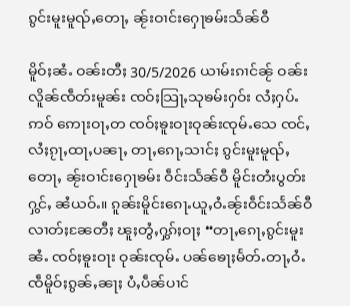ၵွင်းမူးမူၺ်ႇတေႃႇ ၼႂ်းဝၢင်းႁေႃၶမ်းသႅၼ်ဝီ

မိူဝ်ႈၼႆႉ ဝၼ်းတီႈ 30/5/2026 ယၢမ်းၵၢင်ၼႂ် ဝၼ်းလိူၼ်ၸဵတ်းမူၼ်း ၸဝ်ႈသြႃႇသုၶမ်းႁဝ်း လႆႈႁပ်ႉဢဝ် ဢေႃးဝႃႇတ ၸဝ်ႈၶူးဝႃးဝုၼ်းၸုမ်ႉသေ ၸင်ႇလႆႈၵႂႃႇထႃႇပၼႃႇ တႃႇၵေႃႇသၢင်ႈ ၵွင်းမူးမူၺ်ႇတေႃႇ ၼႂ်းဝၢင်းႁေႃၶမ်း ဝဵင်းသႅၼ်ဝီ မိူင်းတႆးပွတ်းႁွင်ႇ ၼႆယဝ်ႉ။ ၵူၼ်းမိူင်းၵေႃႉယူႇဝႆႉၼႂ်းဝဵင်းသႅၼ်ဝီ လၢတ်ႈၼႄတီႈ ၽူႈတွႆႇႁွၵ်ႈဝႃႈ “တႃႇၵေႃႇၵွင်းမူးၼႆႉ ၸဝ်ႈၶူးဝႃး ဝုၼ်းၸုမ်ႉ ပၼ်ၶေႃႈမႅတ်ႉတႃႇဝႆႉ ၸဵမိူဝ်ႈၵွၼ်ႇၼႃႈ ပႆႇပဵၼ်ပၢင်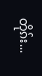တိုၵ်း...